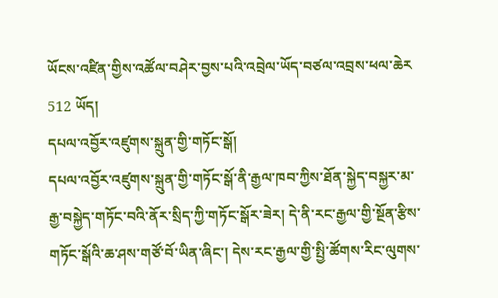ཡོངས་འཛིན་གྱིས་འཚོལ་བཤེར་བྱས་པའི་འབྲེལ་ཡོད་བཙལ་འབྲས་ཕལ་ཆེར 512 ཡོད།
དཔལ་འབྱོར་འཛུགས་སྐྲུན་གྱི་གཏོང་སྒོ།
དཔལ་འབྱོར་འཛུགས་སྐྲུན་གྱི་གཏོང་སྒོ་ནི་རྒྱལ་ཁབ་ཀྱིས་ཐོན་སྐྱེད་བསྐྱར་མ་རྒྱ་བསྐྱེད་གཏོང་བའི་ནོར་སྲིད་ཀྱི་གཏོང་སྒོར་ཟེར། དེ་ནི་རང་རྒྱལ་གྱི་སྔོན་རྩིས་གཏོང་སྒོའི་ཆ་ཤས་གཙོ་བོ་ཡིན་ཞིང་། དེས་རང་རྒྱལ་གྱི་སྤྱི་ཚོགས་རིང་ལུགས་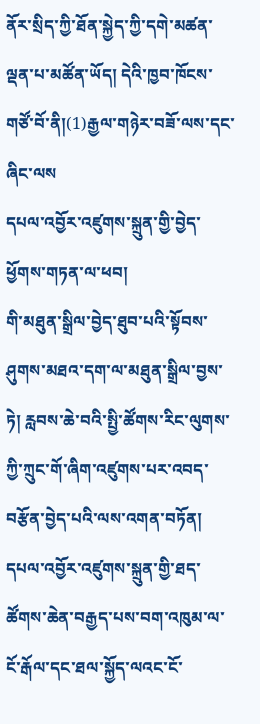ནོར་སྲིད་ཀྱི་ཐོན་སྐྱེད་ཀྱི་དགེ་མཚན་ལྡན་པ་མཚོན་ཡོད། དེའི་ཁྱབ་ཁོངས་གཙོ་བོ་ནི།(1)རྒྱལ་གཉེར་བཟོ་ལས་དང་ཞིང་ལས
དཔལ་འབྱོར་འཛུགས་སྐྲུན་གྱི་བྱེད་ཕྱོགས་གཏན་ལ་ཕབ།
གི་མཐུན་སྒྲིལ་བྱེད་ཐུབ་པའི་སྟོབས་ཤུགས་མཐའ་དག་ལ་མཐུན་སྒྲིལ་བྱས་ཏེ། རླབས་ཆེ་བའི་སྤྱི་ཚོགས་རིང་ལུགས་ཀྱི་ཀྲུང་གོ་ཞིག་འཛུགས་པར་འབད་བརྩོན་བྱེད་པའི་ལས་འགན་བཏོན། དཔལ་འབྱོར་འཛུགས་སྐྲུན་གྱི་ཐད་ཚོགས་ཆེན་བརྒྱད་པས་བག་འཁུམ་ལ་ངོ་རྒོལ་དང་ཐལ་སྐྱོད་ལའང་ངོ་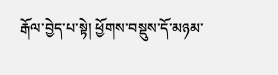རྒོལ་བྱེད་པ་སྟེ། ཕྱོགས་བསྡུས་དོ་མཉམ་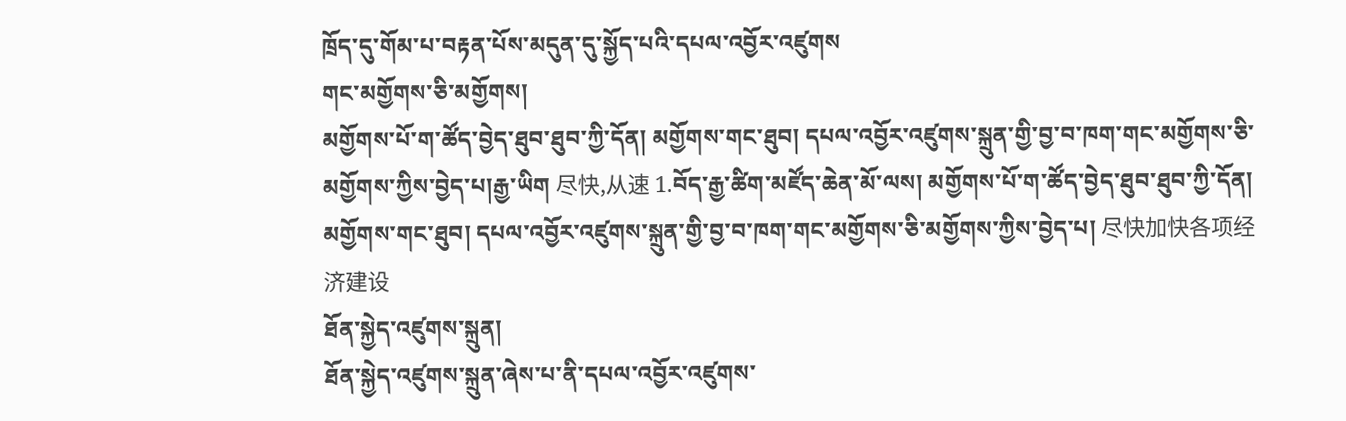ཁྲོད་དུ་གོམ་པ་བརྟན་པོས་མདུན་དུ་སྐྱོད་པའི་དཔལ་འབྱོར་འཛུགས
གང་མགྱོགས་ཅི་མགྱོགས།
མགྱོགས་པོ་ག་ཚོད་བྱེད་ཐུབ་ཐུབ་ཀྱི་དོན། མགྱོགས་གང་ཐུབ། དཔལ་འབྱོར་འཛུགས་སྐྲུན་གྱི་བྱ་བ་ཁག་གང་མགྱོགས་ཅི་མགྱོགས་ཀྱིས་བྱེད་པ།རྒྱ་ཡིག 尽快,从速 1.བོད་རྒྱ་ཚིག་མཛོད་ཆེན་མོ་ལས། མགྱོགས་པོ་ག་ཚོད་བྱེད་ཐུབ་ཐུབ་ཀྱི་དོན། མགྱོགས་གང་ཐུབ། དཔལ་འབྱོར་འཛུགས་སྐྲུན་གྱི་བྱ་བ་ཁག་གང་མགྱོགས་ཅི་མགྱོགས་ཀྱིས་བྱེད་པ། 尽快加快各项经济建设
ཐོན་སྐྱེད་འཛུགས་སྐྲུན།
ཐོན་སྐྱེད་འཛུགས་སྐྲུན་ཞེས་པ་ནི་དཔལ་འབྱོར་འཛུགས་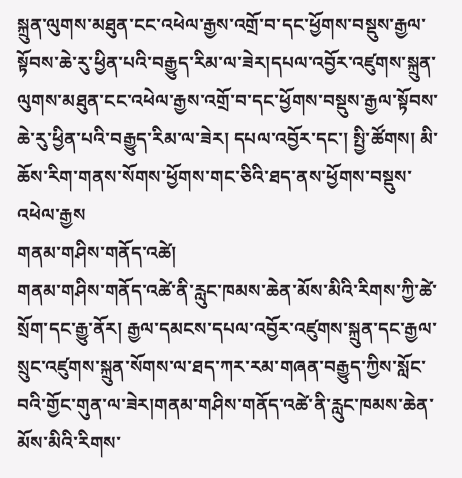སྐྲུན་ལུགས་མཐུན་ངང་འཕེལ་རྒྱས་འགྲོ་བ་དང་ཕྱོགས་བསྡུས་རྒྱལ་སྟོབས་ཆེ་རུ་ཕྱིན་པའི་བརྒྱུད་རིམ་ལ་ཟེར།དཔལ་འབྱོར་འཛུགས་སྐྲུན་ལུགས་མཐུན་ངང་འཕེལ་རྒྱས་འགྲོ་བ་དང་ཕྱོགས་བསྡུས་རྒྱལ་སྟོབས་ཆེ་རུ་ཕྱིན་པའི་བརྒྱུད་རིམ་ལ་ཟེར། དཔལ་འབྱོར་དང་། སྤྱི་ཚོགས། མི་ཆོས་རིག་གནས་སོགས་ཕྱོགས་གང་ཅིའི་ཐད་ནས་ཕྱོགས་བསྡུས་འཕེལ་རྒྱས
གནམ་གཤིས་གནོད་འཚེ།
གནམ་གཤིས་གནོད་འཚེ་ནི་རླུང་ཁམས་ཆེན་མོས་མིའི་རིགས་ཀྱི་ཚེ་སྲོག་དང་རྒྱུ་ནོར། རྒྱལ་དམངས་དཔལ་འབྱོར་འཛུགས་སྐྲུན་དང་རྒྱལ་སྲུང་འཛུགས་སྐྲུན་སོགས་ལ་ཐད་ཀར་རམ་གཞན་བརྒྱུད་ཀྱིས་སློང་བའི་གྱོང་གུན་ལ་ཟེར།གནམ་གཤིས་གནོད་འཚེ་ནི་རླུང་ཁམས་ཆེན་མོས་མིའི་རིགས་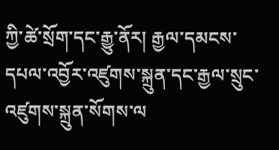ཀྱི་ཚེ་སྲོག་དང་རྒྱུ་ནོར། རྒྱལ་དམངས་དཔལ་འབྱོར་འཛུགས་སྐྲུན་དང་རྒྱལ་སྲུང་འཛུགས་སྐྲུན་སོགས་ལ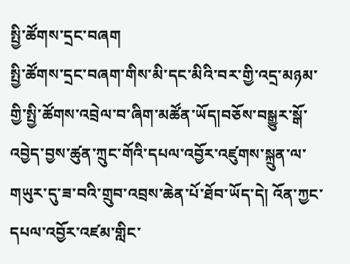སྤྱི་ཚོགས་དྲང་བཞག
སྤྱི་ཚོགས་དྲང་བཞག་གིས་མི་དང་མིའི་བར་གྱི་འདྲ་མཉམ་གྱི་སྤྱི་ཚོགས་འབྲེལ་བ་ཞིག་མཚོན་ཡོད།བཅོས་བསྒྱུར་སྒོ་འབྱེད་བྱས་ཚུན་ཀྲུང་གོའི་དཔལ་འབྱོར་འཛུགས་སྐྲུན་ལ་གཡུར་དུ་ཟ་བའི་གྲུབ་འབྲས་ཆེན་པོ་ཐོབ་ཡོད་དེ། འོན་ཀྱང་དཔལ་འབྱོར་འཛམ་གླིང་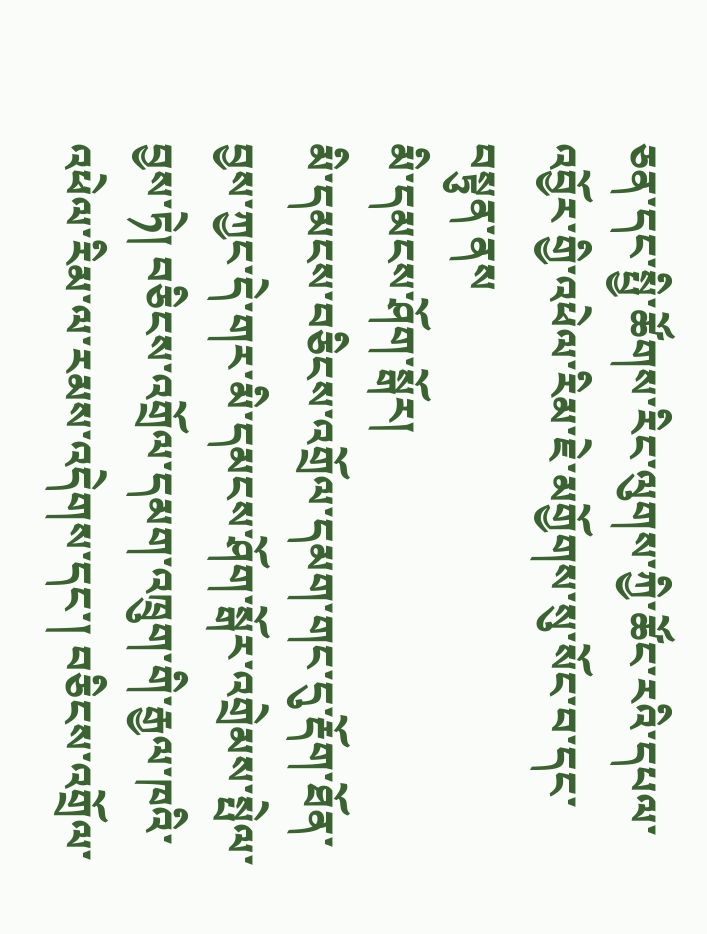ཅན་དང་སྤྱི་ཚོགས་རིང་ལུགས་ཀྱི་ཚོང་རའི་དཔལ་འབྱོར་གྱི་འཕེལ་རིམ་ཇེ་མགྱོགས་སུ་སོང་བ་དང་བསྟུན་ནས
མི་དམངས་ཤོག་སྒོར།
མི་དམངས་བཅིངས་འགྲོལ་དམག་གང་དུ་རྡོག་ཐོན་བྱས་ཀྱང་དེ་གར་མི་དམངས་ཤོག་སྒོར་འགྲེམས་སྤེལ་བྱས་ཏེ། བཅིངས་འགྲོལ་དམག་འཁྲུག་གི་རྒྱལ་ཁའི་འཕེལ་རིམ་ལ་རམས་འདེགས་དང་། བཅིངས་འགྲོལ་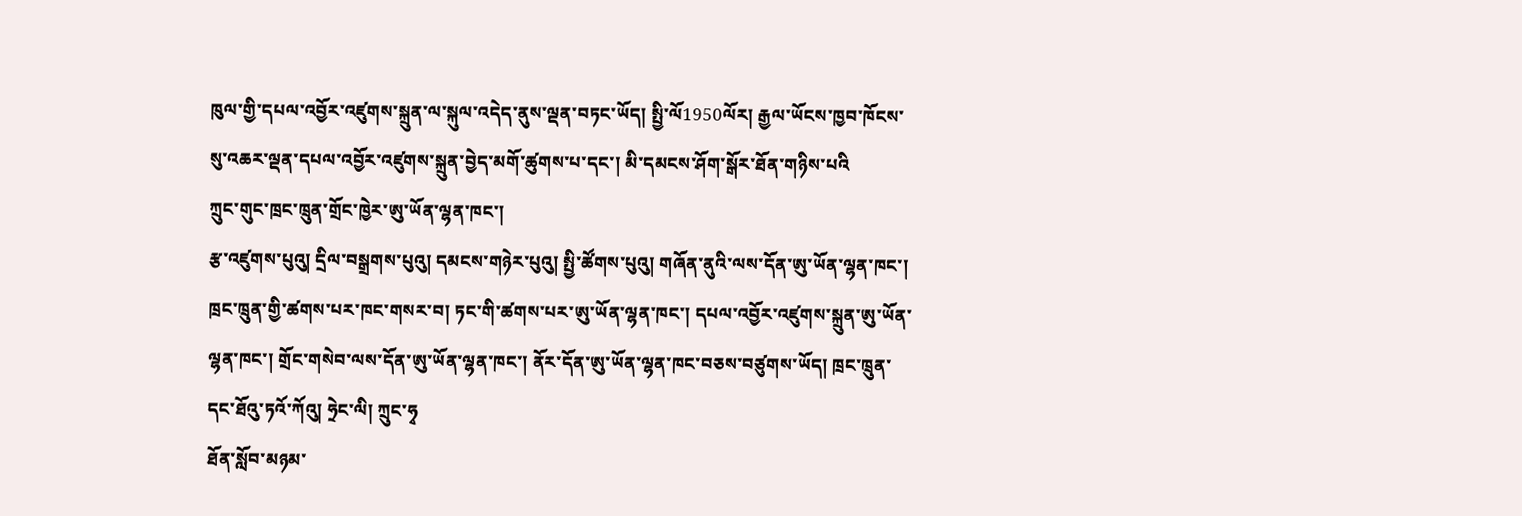ཁུལ་གྱི་དཔལ་འབྱོར་འཛུགས་སྐྲུན་ལ་སྐུལ་འདེད་ནུས་ལྡན་བཏང་ཡོད། སྤྱི་ལོ1950ལོར། རྒྱལ་ཡོངས་ཁྱབ་ཁོངས་སུ་འཆར་ལྡན་དཔལ་འབྱོར་འཛུགས་སྐྲུན་བྱེད་མགོ་ཚུགས་པ་དང་། མི་དམངས་ཤོག་སྒོར་ཐོན་གཉིས་པའི
ཀྲུང་གུང་ཁྲང་ཁྲུན་གྲོང་ཁྱེར་ཨུ་ཡོན་ལྷན་ཁང་།
རྩ་འཛུགས་པུའུ། དྲིལ་བསྒྲགས་པུའུ། དམངས་གཉེར་པུའུ། སྤྱི་ཚོགས་པུའུ། གཞོན་ནུའི་ལས་དོན་ཨུ་ཡོན་ལྷན་ཁང་། ཁྲང་ཁྲུན་གྱི་ཚགས་པར་ཁང་གསར་བ། ཏང་གི་ཚགས་པར་ཨུ་ཡོན་ལྷན་ཁང་། དཔལ་འབྱོར་འཛུགས་སྐྲུན་ཨུ་ཡོན་ལྷན་ཁང་། གྲོང་གསེབ་ལས་དོན་ཨུ་ཡོན་ལྷན་ཁང་། ནོར་དོན་ཨུ་ཡོན་ལྷན་ཁང་བཅས་བཙུགས་ཡོད། ཁྲང་ཁྲུན་དང་ཐོའུ་ཏའོ་ཀོའུ། ཧྲེང་ལི། ཀྲུང་ཧྭ
ཐོན་སློབ་མཉམ་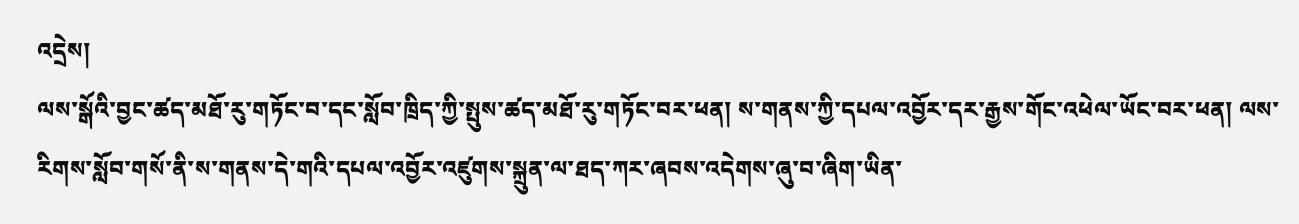འདྲེས།
ལས་སྒོའི་བྱང་ཚད་མཐོ་རུ་གཏོང་བ་དང་སློབ་ཁྲིད་ཀྱི་སྤུས་ཚད་མཐོ་རུ་གཏོང་བར་ཕན། ས་གནས་ཀྱི་དཔལ་འབྱོར་དར་རྒྱས་གོང་འཕེལ་ཡོང་བར་ཕན། ལས་རིགས་སློབ་གསོ་ནི་ས་གནས་དེ་གའི་དཔལ་འབྱོར་འཛུགས་སྐྲུན་ལ་ཐད་ཀར་ཞབས་འདེགས་ཞུ་བ་ཞིག་ཡིན་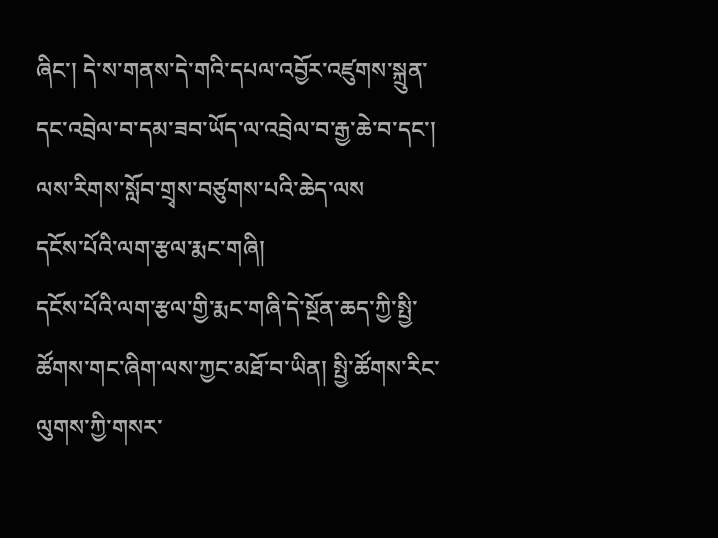ཞིང་། དེ་ས་གནས་དེ་གའི་དཔལ་འབྱོར་འཛུགས་སྐྲུན་དང་འབྲེལ་བ་དམ་ཟབ་ཡོད་ལ་འབྲེལ་བ་རྒྱ་ཆེ་བ་དང་། ལས་རིགས་སློབ་གྲྭས་བཙུགས་པའི་ཆེད་ལས
དངོས་པོའི་ལག་རྩལ་རྨང་གཞི།
དངོས་པོའི་ལག་རྩལ་གྱི་རྨང་གཞི་དེ་སྔོན་ཆད་ཀྱི་སྤྱི་ཚོགས་གང་ཞིག་ལས་ཀྱང་མཐོ་བ་ཡིན། སྤྱི་ཚོགས་རིང་ལུགས་ཀྱི་གསར་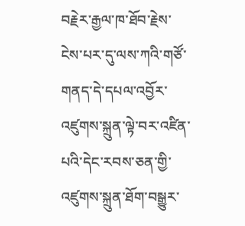བརྗེར་རྒྱལ་ཁ་ཐོབ་རྗེས་ངེས་པར་དུ་ལས་ཀའི་གཙོ་གནད་དེ་དཔལ་འབྱོར་འཛུགས་སྐྲུན་ལྟེ་བར་འཛིན་པའི་དེང་རབས་ཅན་གྱི་འཛུགས་སྐྲུན་ཐོག་བསྒྱུར་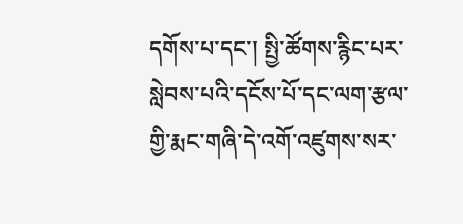དགོས་པ་དང་། སྤྱི་ཚོགས་རྙིང་པར་སླེབས་པའི་དངོས་པོ་དང་ལག་རྩལ་གྱི་རྨང་གཞི་དེ་འགོ་འཛུགས་སར་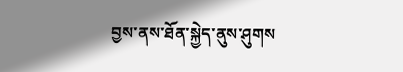བྱས་ནས་ཐོན་སྐྱེད་ནུས་ཤུགས